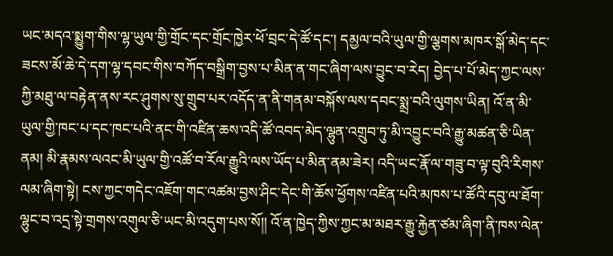ཡང་མདའ་སྨྱུག་གིས་ལྷ་ཡུལ་གྱི་གྲོང་དང་གྲོང་ཁྱེར་ཕོ་བྲང་དེ་ཚོ་དང་། དམྱལ་བའི་ཡུལ་གྱི་ལྕགས་མཁར་སྒོ་མེད་དང་ཟངས་མོ་ཆེ་དེ་དག་ལྷ་དབང་གིས་བཀོད་བསྒྲིག་བྱས་པ་མིན་ན་གང་ཞིག་ལས་བྱུང་བ་རེད། བྱེད་པ་པོ་མེད་ཀྱང་ལས་ཀྱི་མཐུ་ལ་བརྟེན་ནས་རང་ཤུགས་སུ་གྲུབ་པར་འདོད་ན་ནི་གནམ་བསྐོས་ལས་དབང་སྨྲ་བའི་ལུགས་ཡིན། འོ་ན་མི་ཡུལ་གྱི་ཁང་པ་དང་ཁང་པའི་ནང་གི་འཛིན་ཆས་འདི་ཚོ་འབད་མེད་ལྷུན་འགྲུབ་ཏུ་མི་འབྱུང་བའི་རྒྱུ་མཚན་ཅི་ཡིན་ནམ། མི་རྣམས་ལའང་མི་ཡུལ་གྱི་འཚོ་བ་རོལ་རྒྱུའི་ལས་ཡོད་པ་མིན་ནམ་ཟེར། འདི་ཡང་རྣོ་ལ་གཟུ་བ་ལྟ་བུའི་རིགས་ལམ་ཞིག་སྟེ། ངས་ཀྱང་གདེང་འཇོག་གང་འཚམ་བྱས་ཤིང་དེང་གི་ཆོས་ཕྱོགས་འཛིན་པའི་མཁས་པ་ཚོའི་དབུ་ལ་ཐོག་ལྷུང་བ་འདྲ་སྟེ་གྲགས་འགུལ་ཅི་ཡང་མི་འདུག་པས་སོ།། འོ་ན་ཁྱེད་ཀྱིས་ཀྱང་མ་མཐར་རྒྱུ་རྐྱེན་ཙམ་ཞིག་ནི་ཁས་ལེན་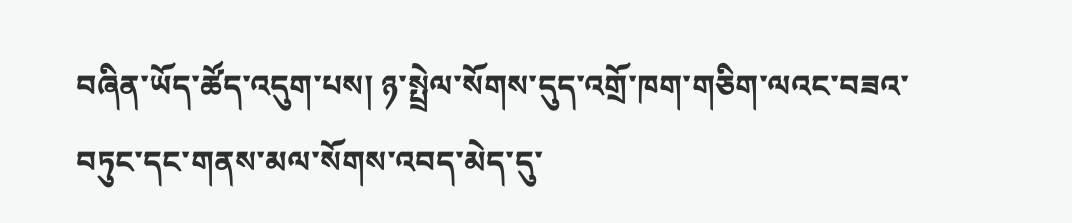བཞིན་ཡོད་ཚོད་འདུག་པས། ཉ་སྤྲེལ་སོགས་དུད་འགྲོ་ཁག་གཅིག་ལའང་བཟའ་བཏུང་དང་གནས་མལ་སོགས་འབད་མེད་དུ་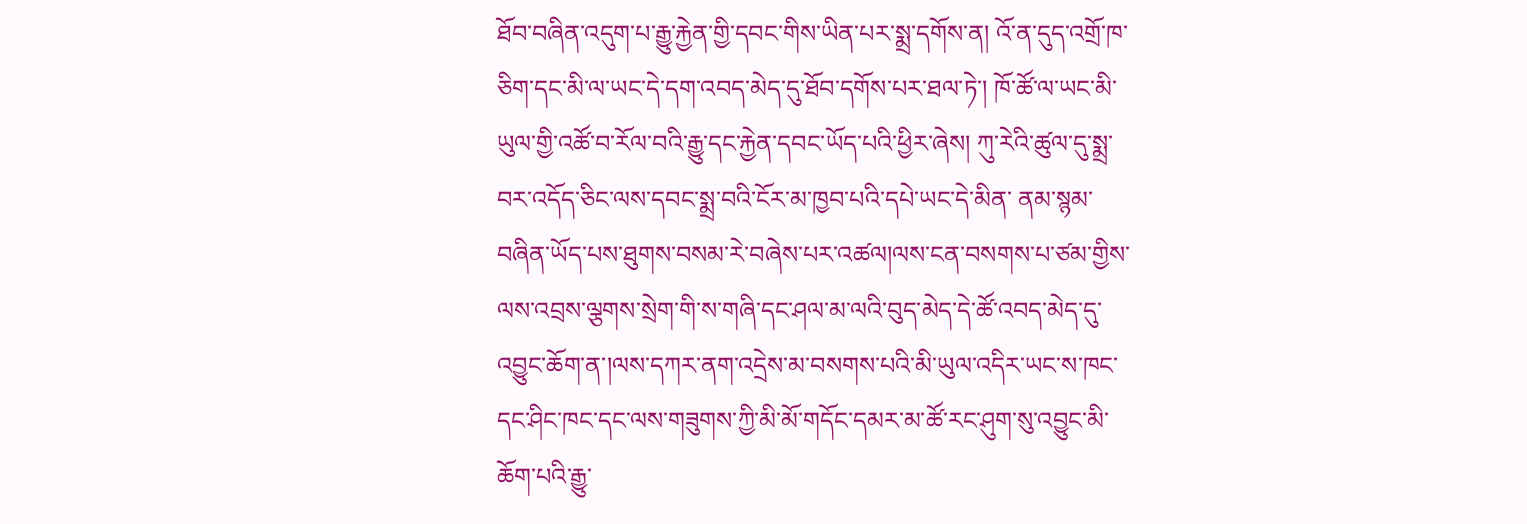ཐོབ་བཞིན་འདུག་པ་རྒྱུ་རྐྱེན་གྱི་དབང་གིས་ཡིན་པར་སྨྲ་དགོས་ན། འོ་ན་དུད་འགྲོ་ཁ་ཅིག་དང་མི་ལ་ཡང་དེ་དག་འབད་མེད་དུ་ཐོབ་དགོས་པར་ཐལ་ཏེ་། ཁོ་ཚོ་ལ་ཡང་མི་ཡུལ་གྱི་འཚོ་བ་རོལ་བའི་རྒྱུ་དང་རྐྱེན་དབང་ཡོད་པའི་ཕྱིར་ཞེས། ཀུ་རེའི་ཚུལ་དུ་སྨྲ་བར་འདོད་ཅིང་ལས་དབང་སྨྲ་བའི་ངོར་མ་ཁྱབ་པའི་དཔེ་ཡང་དེ་མིན་ ནམ་སྙམ་བཞིན་ཡོད་པས་ཐུགས་བསམ་རེ་བཞེས་པར་འཚལ།ལས་ངན་བསགས་པ་ཙམ་གྱིས་ལས་འབྲས་ལྕགས་སྲེག་གི་ས་གཞི་དང་ཤལ་མ་ལའི་བུད་མེད་དེ་ཚོ་འབད་མེད་དུ་འབྱུང་ཆོག་ན་།ལས་དཀར་ནག་འདྲེས་མ་བསགས་པའི་མི་ཡུལ་འདིར་ཡང་ས་ཁང་དང་ཤིང་ཁང་དང་ལས་གཟུགས་ཀྱི་མི་མོ་གདོང་དམར་མ་ཚོ་རང་ཤུག་སུ་འབྱུང་མི་ཆོག་པའི་རྒྱུ་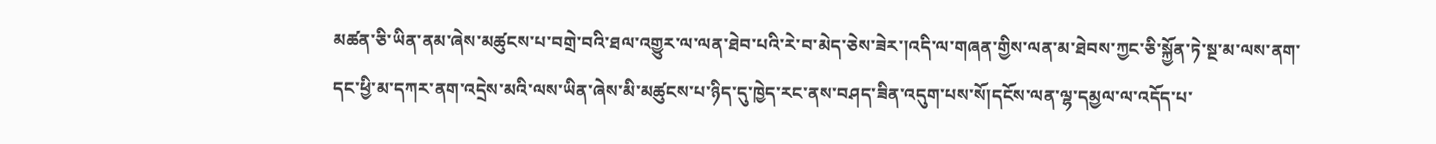མཚན་ཅི་ཡིན་ནམ་ཞེས་མཚུངས་པ་བགྲེ་བའི་ཐལ་འགྱུར་ལ་ལན་ཐེབ་པའི་རེ་བ་མེད་ཅེས་ཟེར་།འདི་ལ་གཞན་གྱིས་ལན་མ་ཐེབས་ཀྱང་ཅི་སྐྱོན་ཏེ་སྔ་མ་ལས་ནག་དང་ཕྱི་མ་དཀར་ནག་འདྲེས་མའི་ལས་ཡིན་ཞེས་མི་མཚུངས་པ་ཉིད་དུ་ཁྱེད་རང་ནས་བཤད་ཟིན་འདུག་པས་སོ།དངོས་ལན་ལྷ་དམྱལ་ལ་འདོད་པ་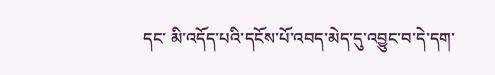དང་ མི་འདོད་པའི་དངོས་པོ་འབད་མེད་དུ་འབྱུང་བ་དེ་དག་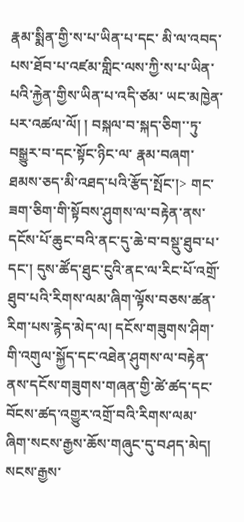རྣམ་སྨིན་གྱི་ས་པ་ཡིན་པ་དང་ མི་ལ་འབད་པས་ཐོབ་པ་འཛམ་གླིང་ལས་ཀྱི་ས་པ་ཡིན་པའི་རྐྱེན་གྱིས་ཡིན་པ་འདི་ཙམ་ ཡང་མཁྱེན་པར་འཚལ་ལོ། ། བསྐལ་བ་སྐད་ཅིག་་ཏུ་བསྒྱུར་བ་དང་སྟོང་ཉིང་ལ་ རྣམ་བཞག་ཐམས་ཅད་མི་འཐད་པའི་རྩོད་སྤོང་།> གང་ཟག་ཅིག་གི་སྟོབས་ཤུགས་ལ་བརྟེན་ནས་དངོས་པོ་ཆུང་བའི་ནང་དུ་ཆེ་བ་བསྡུ་ཐུབ་པ་དང་། དུས་ཚོད་ཐུང་ངུའི་ནང་ལ་རིང་པོ་འགྲོ་ཐུབ་པའི་རིགས་ལམ་ཞིག་ལྟོས་བཅས་ཚན་རིག་པས་རྙེད་མེད་ལ། དངོས་གཟུགས་ཤིག་གི་འགུལ་སྐྱོད་དང་འཐེན་ཤུགས་ལ་བརྟེན་ནས་དངོས་གཟུགས་གཞན་གྱི་ཚེ་ཚད་དང་བོངས་ཚད་འགྱུར་འགྲོ་བའི་རིགས་ལམ་ཞིག་སངས་རྒྱས་ཆོས་གཞུང་དུ་བཤད་མེད། སངས་རྒྱས་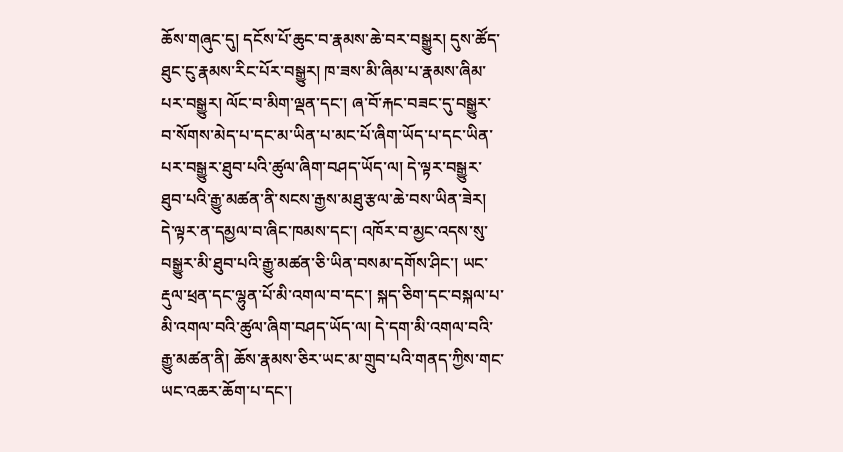ཆོས་གཞུང་དུ། དངོས་པོ་ཆུང་བ་རྣམས་ཆེ་བར་བསྒྱུར། དུས་ཚོད་ཐུང་ངུ་རྣམས་རིང་པོར་བསྒྱུར། ཁ་ཟས་མི་ཞིམ་པ་རྣམས་ཞིམ་པར་བསྒྱུར། ལོང་བ་མིག་ལྡན་དང་། ཞ་བོ་རྐང་བཟང་དུ་བསྒྱུར་བ་སོགས་མེད་པ་དང་མ་ཡིན་པ་མང་པོ་ཞིག་ཡོད་པ་དང་ཡིན་པར་བསྒྱུར་ཐུབ་པའི་ཚུལ་ཞིག་བཤད་ཡོད་ལ། དེ་ལྟར་བསྒྱུར་ཐུབ་པའི་རྒྱུ་མཚན་ནི་སངས་རྒྱས་མཐུ་རྩལ་ཆེ་བས་ཡིན་ཟེར། དེ་ལྟར་ན་དམྱལ་བ་ཞིང་ཁམས་དང་། འཁོར་བ་མྱང་འདས་སུ་བསྒྱུར་མི་ཐུབ་པའི་རྒྱུ་མཚན་ཅི་ཡིན་བསམ་དགོས་ཤིང་། ཡང་རྡུལ་ཕྲན་དང་ལྷུན་པོ་མི་འགལ་བ་དང་། སྐད་ཅིག་དང་བསྐལ་པ་མི་འགལ་བའི་ཚུལ་ཞིག་བཤད་ཡོད་ལ། དེ་དག་མི་འགལ་བའི་རྒྱུ་མཚན་ནི། ཆོས་རྣམས་ཅིར་ཡང་མ་གྲུབ་པའི་གནད་ཀྱིས་གང་ཡང་འཆར་ཆོག་པ་དང་།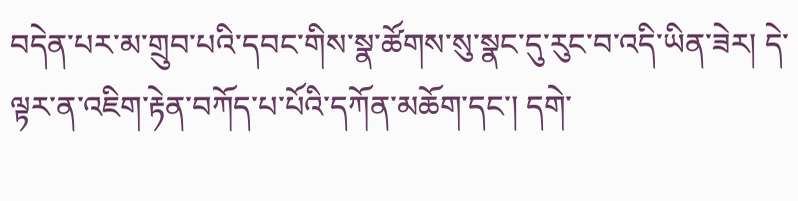བདེན་པར་མ་གྲུབ་པའི་དབང་གིས་སྣ་ཚོགས་སུ་སྣང་དུ་རུང་བ་འདི་ཡིན་ཟེར། དེ་ལྟར་ན་འཇིག་རྟེན་བཀོད་པ་པོའི་དཀོན་མཆོག་དང་། དགེ་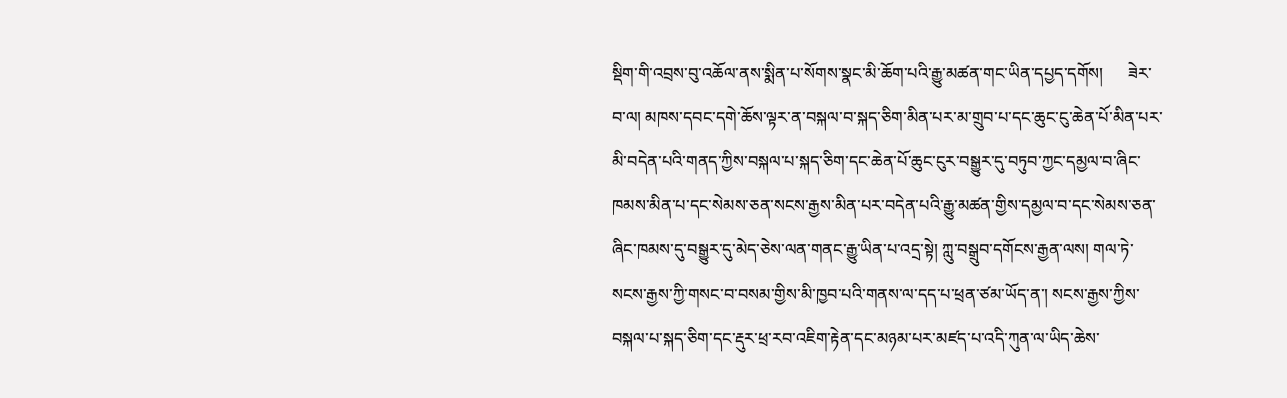སྡིག་གི་འབྲས་བུ་འཆོལ་ནས་སྨིན་པ་སོགས་སྣང་མི་ཆོག་པའི་རྒྱུ་མཚན་གང་ཡིན་དཔྱད་དགོས།      ཟེར་བ་ལ། མཁས་དབང་དགེ་ཆོས་ལྟར་ན་བསྐལ་བ་སྐད་ཅིག་མིན་པར་མ་གྲུབ་པ་དང་ཆུང་ངུ་ཆེན་པོ་མིན་པར་མི་བདེན་པའི་གནད་ཀྱིས་བསྐལ་པ་སྐད་ཅིག་དང་ཆེན་པོ་ཆུང་ངུར་བསྒྱུར་དུ་བཏུབ་ཀྱང་དམྱལ་བ་ཞིང་ཁམས་མིན་པ་དང་སེམས་ཅན་སངས་རྒྱས་མིན་པར་བདེན་པའི་རྒྱུ་མཚན་གྱིས་དམྱལ་བ་དང་སེམས་ཅན་ཞིང་ཁམས་དུ་བསྒྱུར་དུ་མེད་ཅེས་ལན་གནང་རྒྱུ་ཡིན་པ་འདྲ་སྟེ། ཀླུ་བསྒྲུབ་དགོངས་རྒྱན་ལས། གལ་ཏེ་སངས་རྒྱས་ཀྱི་གསང་བ་བསམ་གྱིས་མི་ཁྱབ་པའི་གནས་ལ་དད་པ་ཕྲན་ཙམ་ཡོད་ན་། སངས་རྒྱས་ཀྱིས་བསྐལ་པ་སྐད་ཅིག་དང་རྡུར་ཕྲ་རབ་འཇིག་རྟེན་དང་མཉམ་པར་མཛད་པ་འདི་ཀུན་ལ་ཡིད་ཆེས་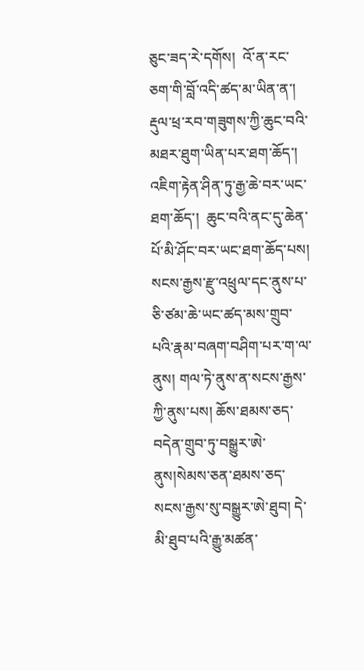ཅུང་ཟད་རེ་དགོས།  འོ་ན་རང་ཅག་གི་བློ་འདི་ཚད་མ་ཡིན་ན་། རྡུལ་ཕྲ་རབ་གཟུགས་ཀྱི་ཆུང་བའི་མཐར་ཐུག་ཡིན་པར་ཐག་ཆོད་། འཇིག་རྟེན་ཤིན་ཏུ་རྒྱ་ཆེ་བར་ཡང་ཐག་ཆོད་།  ཆུང་བའི་ནང་དུ་ཆེན་པོ་མི་ཤོང་བར་ཡང་ཐག་ཆོད་པས། སངས་རྒྱས་རྫུ་འཕྲུལ་དང་ནུས་པ་ཅི་ཙམ་ཆེ་ཡང་ཚད་མས་གྲུབ་པའི་རྣམ་བཞག་བཤིག་པར་ག་ལ་ནུས། གལ་ཏེ་ནུས་ན་སངས་རྒྱས་ཀྱི་ནུས་པས། ཆོས་ཐམས་ཅད་བདེན་གྲུབ་ཏུ་བསྒྱུར་ཨེ་ནུས།སེམས་ཅན་ཐམས་ཅད་སངས་རྒྱས་སུ་བསྒྱུར་ཨེ་ཐུབ། དེ་མི་ཐུབ་པའི་རྒྱུ་མཚན་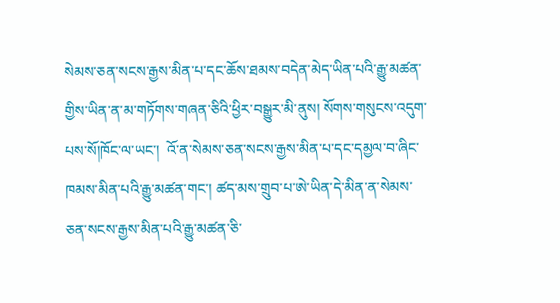སེམས་ཅན་སངས་རྒྱས་མིན་པ་དང་ཆོས་ཐམས་བདེན་མེད་ཡིན་པའི་རྒྱུ་མཚན་གྱིས་ཡིན་ན་མ་གཏོགས་གཞན་ཅིའི་ཕྱིར་བསྒྱུར་མི་ནུས། སོགས་གསུངས་འདུག་པས་སོ།ཁོང་ལ་ཡང་།  འོ་ན་སེམས་ཅན་སངས་རྒྱས་མིན་པ་དང་དམྱལ་བ་ཞིང་ཁམས་མིན་པའི་རྒྱུ་མཚན་གང་། ཚད་མས་གྲུབ་པ་ཨེ་ཡིན་དེ་མིན་ན་སེམས་ཅན་སངས་རྒྱས་མིན་པའི་རྒྱུ་མཚན་ཅི་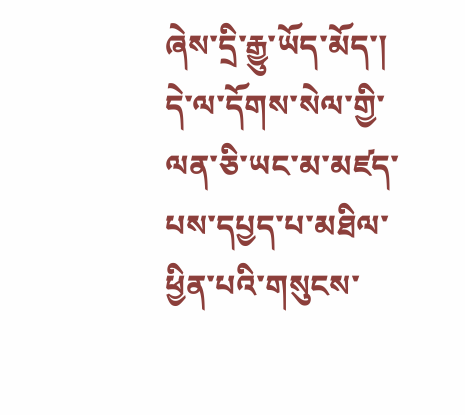ཞེས་དྲི་རྒྱུ་ཡོད་མོད་།  དེ་ལ་དོགས་སེལ་གྱི་ལན་ཅི་ཡང་མ་མཛད་པས་དཔྱད་པ་མཐིལ་ཕྱིན་པའི་གསུངས་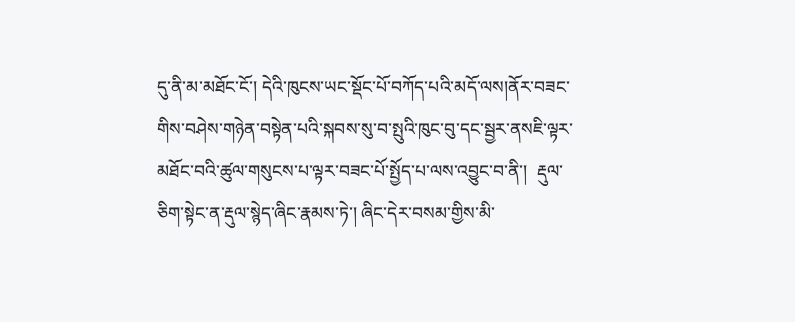དུ་ནི་མ་མཐོང་ངོ་། དེའི་ཁུངས་ཡང་སྡོང་པོ་བཀོད་པའི་མདོ་ལས།ནོར་བཟང་གིས་བཤེས་གཉེན་བསྟེན་པའི་སྐབས་སུ་བ་སྤུའི་ཁུང་བུ་དང་སྦྱར་ནསཇི་ལྟར་མཐོང་བའི་ཚུལ་གསུངས་པ་ལྟར་བཟང་པོ་སྤྱོད་པ་ལས་འབྱུང་བ་ནི་།  རྡུལ་ཅིག་སྟེང་ན་རྡུལ་སྙེད་ཞིང་རྣམས་ཏེ་། ཞིང་དེར་བསམ་གྱིས་མི་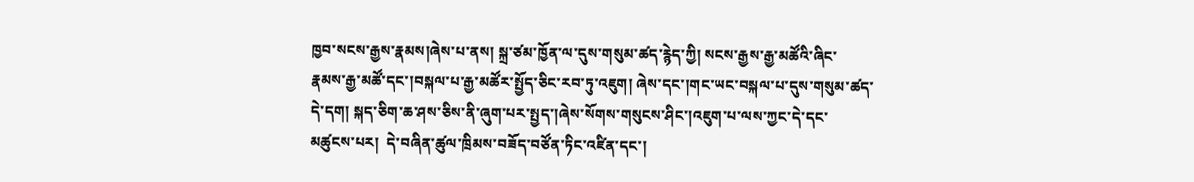ཁྱབ་སངས་རྒྱས་རྣམས།ཞེས་པ་ནས། སྐྲ་ཙམ་ཁྱོན་ལ་དུས་གསུམ་ཚད་རྙེད་ཀྱི། སངས་རྒྱས་རྒྱ་མཚོའི་ཞིང་རྣམས་རྒྱ་མཚོ་དང་།བསྐལ་པ་རྒྱ་མཚོར་སྤྱོད་ཅིང་རབ་ཏུ་འཇུག། ཞེས་དང་།གང་ཡང་བསྐལ་པ་དུས་གསུམ་ཚད་དེ་དག། སྐད་ཅིག་ཆ་ཤས་ཅིས་ནི་ཞུག་པར་སྤྱད་།ཞེས་སོགས་གསུངས་ཤིང་།འཇུག་པ་ལས་ཀྱང་དེ་དང་མཚུངས་པར།  དེ་བཞིན་ཚུལ་ཁྲིམས་བཟོད་བཙོན་ཏིང་འཛིན་དང་།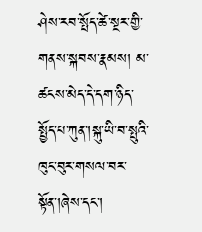ཤེས་རབ་སྤོད་ཚེ་སྔར་གྱི་གནས་སྐབས་རྣམས། མ་ཚངས་མེད་དེ་དག་ཉིད་སྤྱོད་པ་ཀུན་།སྐུ་ཡི་བ་སྤུའི་ཁུང་བུར་གསལ་བར་སྟོན་།ཞེས་དང་།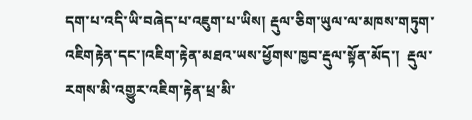དག་པ་འདི་ཡི་བཞེད་པ་འཇུག་པ་ཡིས། རྡུལ་ཅིག་ཡུལ་ལ་མཁས་གཏུག་འཇིགརྟེན་དང་།འཇིག་རྟེན་མཐའ་ཡས་ཕྱོགས་ཁྱབ་རྡུལ་སྟོན་མོད་།  རྡུལ་རགས་མི་འགྱུར་འཇིག་རྟེན་ཕྲ་མི་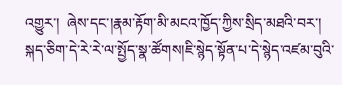འགྱུར་།  ཞེས་དང་།རྣམ་རྟོག་མི་མངའ་ཁྱོད་ཀྱིས་སྲིད་མཐའི་བར་།  སྐད་ཅིག་དེ་རེ་རེ་ལ་སྤྱོད་སྣ་ཚོགས།ཇི་སྙེད་སྟོན་པ་དེ་སྙེད་འཛམ་བུའི་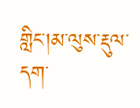གླིང་།མ་ལུས་རྡུལ་དག་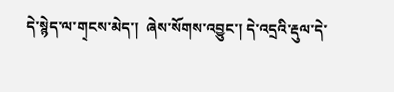དེ་སྙེད་ལ་ག྄ངས་མེད་།  ཞེས་སོགས་འབྱུང་། དེ་འདྲའི་རྡུལ་དེ་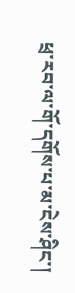ཕྲ་རབ་ལ་གོ་དགོས་པ་མ་ངེས་ཤིང་།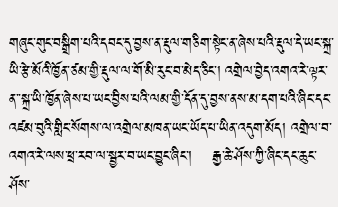གཞུང་གུང་བསྒྲིག་པའི་དབང་དུ་བྱས་ན་རྡུལ་གཅིག་སྟེང་ན་ཞེས་པའི་རྡུལ་དེ་ཡང་སྐྲ་ཡི་རྩེ་མོའི་ཁྱོན་ཙམ་གྱི་རྡུལ་ལ་གོ་མི་རུང་བ་མེད་ཅིང་། འགྲེལ་བྱེད་འགའ་རེ་ལྟར་ན་་སྐྲ་ཡི་ཁྱོན་ཞེས་པ་ཡང་བྱིས་པའི་ལམ་གྱི་དོན་དུ་བྱས་ནས་མ་དག་པའི་ཞིང་དང་འཛམ་བུའི་གླིང་སོགས་ལ་འགྲེལ་མཁན་ཡང་ཡོད་པ་ཡིན་འདུག་མོད། འགྲེལ་བ་འགའ་རེ་ལས་ཕྲ་རབ་ལ་སྦྱར་བ་ཡང་བྱུང་ཞིང་།    རྒྱ་ཆེ་ཤོས་ཀྱི་ཞིང་དང་ཆུང་ཤོས་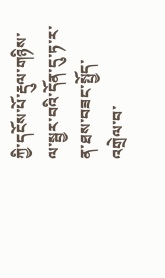ཀྱི་དངོས་པོ་རྡུལ་གཉིས་ལ་སྦྱར་བའི་དོན་དུ་ཏ་ར་ན་ཐས་བཟང་སྤྱོད་འགྲེལ་བ་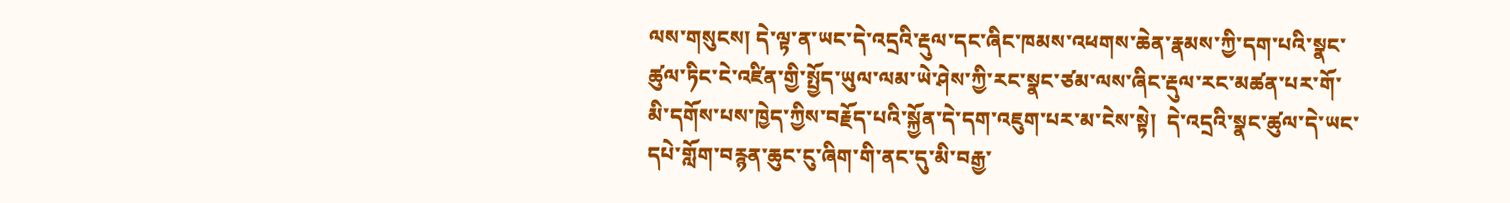ལས་གསུངས། དེ་ལྟ་ན་ཡང་དེ་འདྲའི་རྡུལ་དང་ཞིང་ཁམས་འཕགས་ཆེན་རྣམས་ཀྱི་དག་པའི་སྣང་ཚུལ་ཏིང་ངེ་འཛིན་གྱི་སྤྱོད་ཡུལ་ལམ་ཡེ་ཤེས་ཀྱི་རང་སྣང་ཙམ་ལས་ཞིང་རྡུལ་རང་མཚན་པར་གོ་མི་དགོས་པས་ཁྱེད་ཀྱིས་བརྗོད་པའི་སྐྱོན་དེ་དག་འཇུག་པར་མ་ངེས་སྟེ།  དེ་འདྲའི་སྣང་ཚུལ་དེ་ཡང་དཔེ་གློག་བརྙན་ཆུང་ངུ་ཞིག་གི་ནང་དུ་མི་བརྒྱ་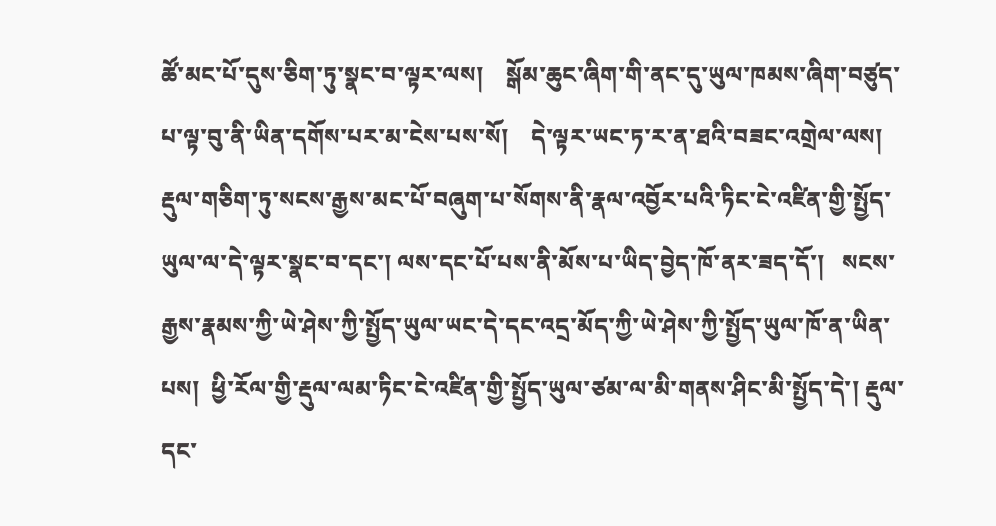ཚོ་མང་པོ་དུས་ཅིག་ཏུ་སྣང་བ་ལྟར་ལས།    སྒོམ་ཆུང་ཞིག་གི་ནང་དུ་ཡུལ་ཁམས་ཞིག་བཙུད་པ་ལྟ་བུ་ནི་ཡིན་དགོས་པར་མ་ངེས་པས་སོ།    དེ་ལྟར་ཡང་ཏ་ར་ན་ཐའི་བཟང་འགྲེལ་ལས།  རྡུལ་གཅིག་ཏུ་སངས་རྒྱས་མང་པོ་བཞུག་པ་སོགས་ནི་རྣལ་འབྱོར་པའི་ཏིང་ངེ་འཛིན་གྱི་སྤྱོད་ཡུལ་ལ་དེ་ལྟར་སྣང་བ་དང་། ལས་དང་པོ་པས་ནི་མོས་པ་ཡིད་བྱེད་ཁོ་ནར་ཟད་དོ་།   སངས་རྒྱས་རྣམས་ཀྱི་ཡེ་ཤེས་ཀྱི་སྤྱོད་ཡུལ་ཡང་དེ་དང་འདྲ་མོད་ཀྱི་ཡེ་ཤེས་ཀྱི་སྤྱོད་ཡུལ་ཁོ་ན་ཡིན་པས།  ཕྱི་རོལ་གྱི་རྡུལ་ལམ་ཏིང་ངེ་འཛིན་གྱི་སྤྱོད་ཡུལ་ཙམ་ལ་མི་གནས་ཤིང་མི་སྤྱོད་དེ་། རྡུལ་དང་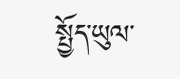སྤྱོད་ཡུལ་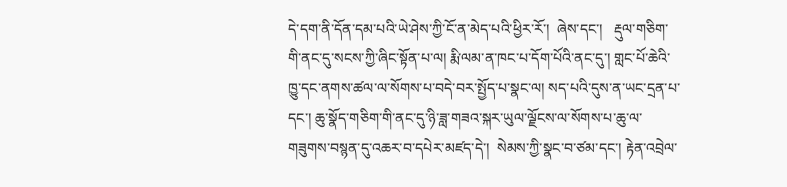དེ་དག་ནི་དོན་དམ་པའི་ཡེ་ཤེས་ཀྱི་ངོ་ན་མེད་པའི་ཕྱིར་རོ་།  ཞེས་དང་།   རྡུལ་གཅིག་གི་ནང་དུ་སངས་ཀྱི་ཞིང་སྟོན་པ་ལ། རྨི་ལམ་ན་ཁང་པ་དོག་པོའི་ནང་དུ་། གླང་པོ་ཆེའི་ཁྱུ་དང་ནགས་ཚལ་ལ་སོགས་པ་བདེ་བར་སྤྱོད་པ་སྣང་ལ། སད་པའི་དུས་ན་ཡང་དྲན་པ་དང་། ཆུ་སྣོད་གཅིག་གི་ནང་དུ་ཉི་ཟླ་གཟའ་སྐར་ཡུལ་ལྗོངས་ལ་སོགས་པ་ཆུ་ལ་གཟུགས་བསྙན་དུ་འཆར་བ་དཔེར་མཛད་དེ་།  སེམས་ཀྱི་སྣང་བ་ཙམ་དང་། རྟེན་འབྲེལ་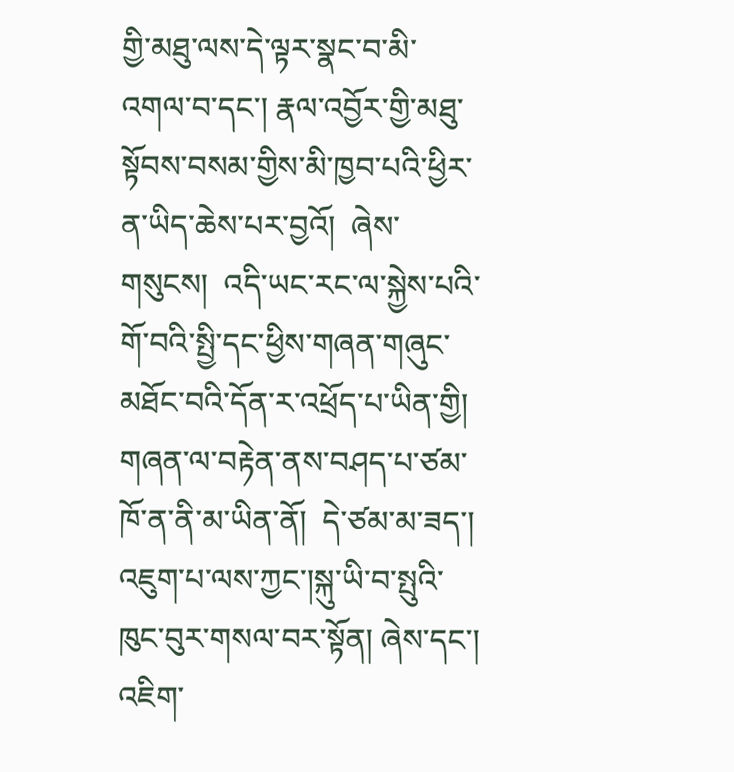གྱི་མཐུ་ལས་དེ་ལྟར་སྣང་བ་མི་འགལ་བ་དང་། རྣལ་འབྱོར་གྱི་མཐུ་སྟོབས་བསམ་གྱིས་མི་ཁྱབ་པའི་ཕྱིར་ན་ཡིད་ཆེས་པར་བྱའོ།  ཞེས་གསུངས།  འདི་ཡང་རང་ལ་སྐྱེས་པའི་གོ་བའི་སྤྱི་དང་ཕྱིས་གཞན་གཞུང་མཐོང་བའི་དོན་ར་འཕྲོད་པ་ཡིན་གྱི། གཞན་ལ་བརྟེན་ནས་བཤད་པ་ཙམ་ཁོ་ན་ནི་མ་ཡིན་ནོ།  དེ་ཙམ་མ་ཟད་།  འཇུག་པ་ལས་ཀྱང་།སྐུ་ཡི་བ་སྤུའི་ཁུང་བུར་གསལ་བར་སྟོན། ཞེས་དང་། འཇིག་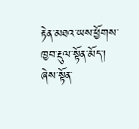རྟེན་མཐའ་ཡས་ཕྱོགས་ཁྱབ་རྡུལ་སྟོན་མོད་།  ཞེས་སྟོན་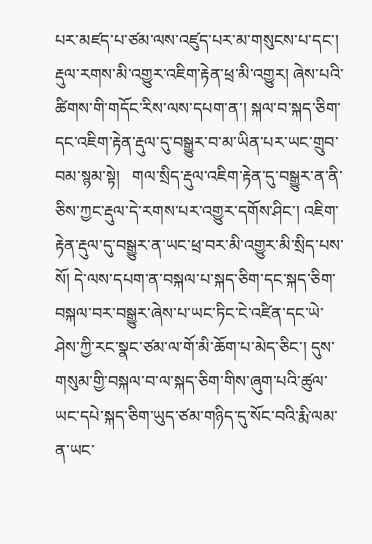པར་མཛད་པ་ཙམ་ལས་འཛུད་པར་མ་གསུངས་པ་དང་། རྡུལ་རགས་མི་འགྱུར་འཇིག་རྟེན་ཕྲ་མི་འགྱུར། ཞེས་པའི་ཚིགས་གི་གདོང་རིས་ལས་དཔག་ན་། སྐལ་བ་སྐད་ཅིག་དང་འཇིག་རྟེན་རྡུལ་དུ་བསྒྱུར་བ་མ་ཡིན་པར་ཡང་གྲུབ་བམ་སྙམ་སྟེ།   གལ་སྲིད་རྡུལ་འཇིག་རྟེན་དུ་བསྒྱུར་ན་ནི་ཅིས་ཀྱང་རྡུལ་དེ་རགས་པར་འགྱུར་དགོས་ཤིང་། འཇིག་རྟེན་རྡུལ་དུ་བསྒྱུར་ན་ཡང་ཕྲ་བར་མི་འགྱུར་མི་སྲིད་པས་སོ། དེ་ལས་དཔག་ན་བསྐལ་པ་སྐད་ཅིག་དང་སྐད་ཅིག་བསྐལ་བར་བསྒྱུར་ཞེས་པ་ཡང་ཏིང་ངེ་འཛིན་དང་ཡེ་ཤེས་ཀྱི་རང་སྣང་ཙམ་ལ་གོ་མི་ཆོག་པ་མེད་ཅིང་། དུས་གསུམ་གྱི་བསྐལ་བ་ལ་སྐད་ཅིག་གིས་ཞུག་པའི་ཚུལ་ཡང་དཔེ་སྐད་ཅིག་ཡུད་ཙམ་གཉིད་དུ་སོང་བའི་རྨི་ལམ་ན་ཡང་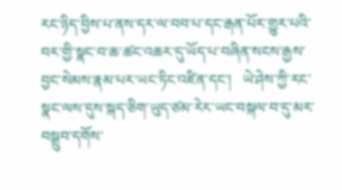རང་ཉིད་བྱིས་པ་ནས་དར་ལ་བབ་པ་དང་རྒན་པོར་གྱུར་པའི་བར་གྱི་སྣང་བ་ཆ་ཚང་འཆར་དུ་ཡོད་པ་བཞིན་སངས་རྒྱས་བྱང་སེམས་རྣམ་པར་ཡང་ཏིང་འཛིན་དང་།   ཡེ་ཤེས་ཀྱི་རང་སྣང་ལས་དུས་སྐད་ཅིག་ཡུད་ཙམ་རེར་ཡང་བསྐལ་བ་དུ་མར་བསྒྲུབ་དགོས་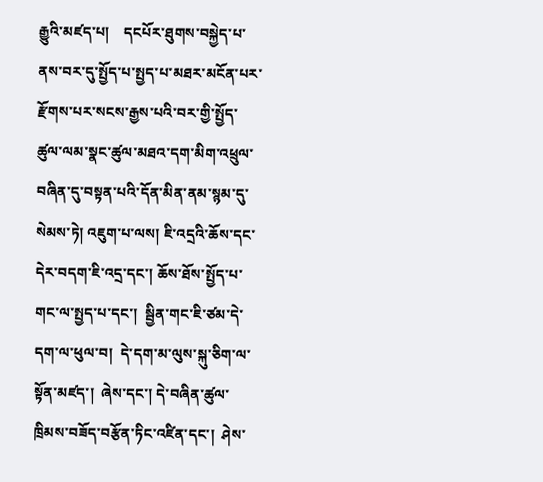རྒྱུའི་མཛད་པ།    དངཔོར་ཐུགས་བསྐྱེད་པ་ནས་བར་དུ་སྤྱོད་པ་སྤྱད་པ་མཐར་མངོན་པར་རྫོགས་པར་སངས་རྒྱས་པའི་བར་གྱི་སྤྱོད་ཚུལ་ལམ་སྣང་ཚུལ་མཐའ་དག་མིག་འཕྲུལ་བཞིན་དུ་བསྟན་པའི་དོན་མིན་ནམ་སྙམ་དུ་སེམས་ཏེ། འཇུག་པ་ལས། ཇི་འདྲའི་ཆོས་དང་དེར་བདག་ཇི་འདྲ་དང་། ཆོས་ཐོས་སྤྱོད་པ་གང་ལ་སྤྱད་པ་དང་།  སྦྱིན་གང་ཇི་ཙམ་དེ་དག་ལ་ཕུལ་བ།  དེ་དག་མ་ལུས་སྐུ་ཅིག་ལ་སྟོན་མཛད་།  ཞེས་དང་། དེ་བཞིན་ཚུལ་ཁྲིམས་བཟོད་བརྩོན་ཏིང་འཛིན་དང་།  ཤེས་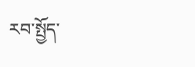རབ་སྤྱོད་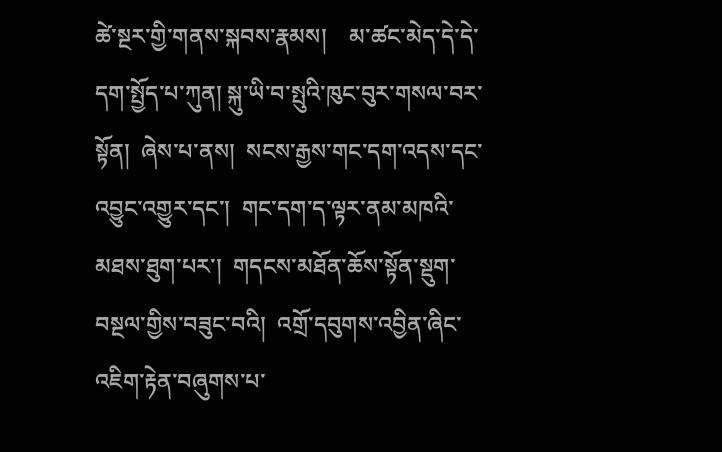ཚེ་སྔར་གྱི་གནས་སྐབས་རྣམས།    མ་ཚང་མེད་དེ་དེ་དག་སྤྱོད་པ་ཀུན། སྐུ་ཡི་བ་སྤུའི་ཁུང་བུར་གསལ་བར་སྟོན།  ཞེས་པ་ནས།  སངས་རྒྱས་གང་དག་འདས་དང་འབྱུང་འགྱུར་དང་།  གང་དག་ད་ལྟར་ནམ་མཁའི་མཐས་ཐུག་པར་།  གདངས་མཐོན་ཆོས་སྟོན་སྡུག་བསྔལ་གྱིས་བཟུང་བའི།  འགྲོ་དབུགས་འབྱིན་ཞིང་འཇིག་རྟེན་བཞུགས་པ་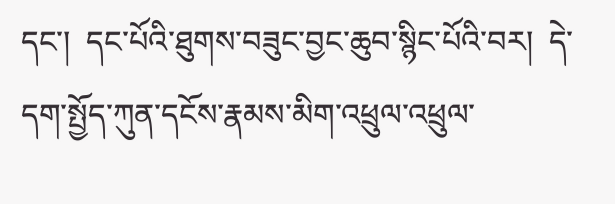དང་།  དང་པོའི་ཐུགས་བཟུང་བྱང་ཆུབ་སྙིང་པོའི་བར།  དེ་དག་སྤྱོད་ཀུན་དངོས་རྣམས་མིག་འཕྲུལ་འཕྲུལ་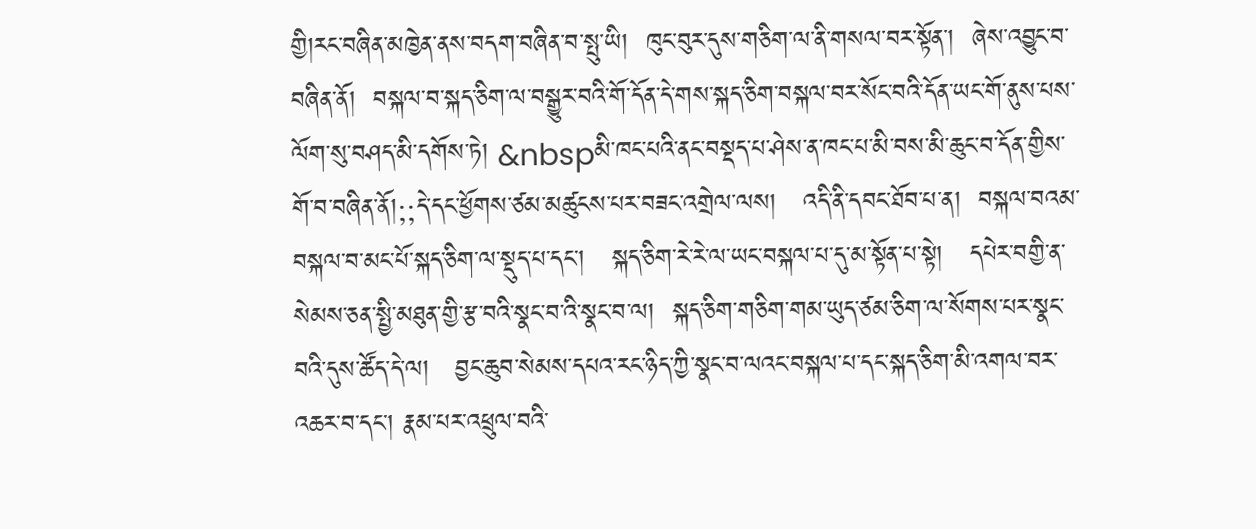གྱི།རང་བཞིན་མཁྱེན་ནས་བདག་བཞིན་བ་སྤུ་ཡི།  ཁུང་བུར་དུས་གཅིག་ལ་ནི་གསལ་བར་སྟོན་།  ཞེས་འབྱུང་བ་བཞིན་ནོ།  བསྐལ་བ་སྐད་ཅིག་ལ་བསྒྱུར་བའི་གོ་དོན་དེ་གས་སྐད་ཅིག་བསྐལ་བར་སོང་བའི་དོན་ཡང་གོ་ནུས་པས་ལོག་སུ་བཤད་མི་དགོས་ཏེ། &nbspམི་ཁང་པའི་ནང་བསྡད་པ་ཤེས་ན་ཁང་པ་མི་བས་མི་ཆུང་བ་དོན་གྱིས་གོ་བ་བཞིན་ནོ།;;དེ་དང་ཕྱོགས་ཙམ་མཚུངས་པར་བཟང་འགྲེལ་ལས།   འདི་ནི་དབང་ཐོབ་པ་ན།  བསྐལ་བའམ་བསྐལ་བ་མང་པོ་སྐད་ཅིག་ལ་སྡུད་པ་དང་།   སྐད་ཅིག་རེ་རེ་ལ་ཡང་བསྐལ་པ་དུ་མ་སྟོན་པ་སྟེ།   དཔེར་བགྱི་ན་སེམས་ཅན་སྤྱི་མཐུན་གྱི་རྩ་བའི་སྣང་བ་འི་སྣང་བ་ལ།  སྐད་ཅིག་གཅིག་གམ་ཡུད་ཙམ་ཅིག་ལ་སོགས་པར་སྣང་བའི་དུས་ཚོད་དེ་ལ།   བྱང་ཆུབ་སེམས་དཔའ་རང་ཉིད་ཀྱི་སྣང་བ་ལའང་བསྐལ་པ་དང་སྐད་ཅིག་མི་འགལ་བར་འཆར་བ་དང་། རྣམ་པར་འཕྲུལ་བའི་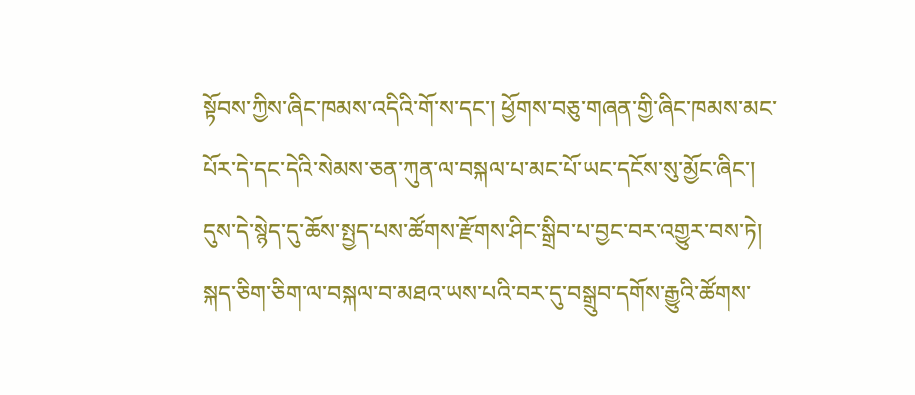སྟོབས་ཀྱིས་ཞིང་ཁམས་འདིའི་གོ་ས་དང་། ཕྱོགས་བཅུ་གཞན་གྱི་ཞིང་ཁམས་མང་པོར་དེ་དང་དེའི་སེམས་ཅན་ཀུན་ལ་བསྐལ་པ་མང་པོ་ཡང་དངོས་སུ་མྱོང་ཞིང་།   དུས་དེ་སྙེད་དུ་ཆོས་སྤྱད་པས་ཚོགས་རྫོགས་ཤིང་སྒྲིབ་པ་བྱང་བར་འགྱུར་བས་ཏེ།  སྐད་ཅིག་ཅིག་ལ་བསྐལ་བ་མཐའ་ཡས་པའི་བར་དུ་བསྒྲུབ་དགོས་རྒྱུའི་ཚོགས་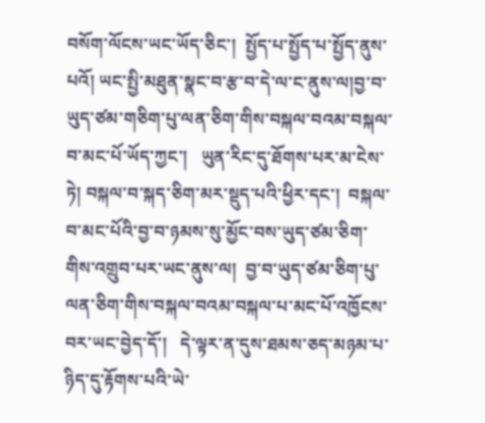བསོག་ལོངས་ཡང་ཡོད་ཅིང་།  སྤྱོད་པ་སྤྱོད་པ་སྤྱོད་ནུས་པའོ། ཡང་སྤྱི་མཐུན་སྣང་བ་རྩ་བ་དེ་ལ་ང་ནུས་ལ།བྱ་བ་ཡུད་ཙམ་གཅིག་པུ་ལན་ཅིག་གིས་བསྐལ་བའམ་བསྐལ་བ་མང་པོ་ཡོད་ཀྱང་།   ཡུན་རིང་དུ་ཐོགས་པར་མ་ངེས་ཏེ། བསྐལ་བ་སྐད་ཅིག་མར་སྡུད་པའི་ཕྱིར་དང་།  བསྐལ་བ་མང་པོའི་བྱ་བ་ཉམས་སུ་མྱོང་བས་ཡུད་ཙམ་ཅིག་གིས་འགྲུབ་པར་ཡང་ནུས་ལ།  བྱ་བ་ཡུད་ཙམ་ཅིག་པུ་ལན་ཅིག་གིས་བསྐལ་བའམ་བསྐལ་པ་མང་པོ་འཁྱོངས་བར་ཡང་བྱེད་དོ་།   དེ་ལྟར་ན་དུས་ཐམས་ཅད་མཉམ་པ་ཉིད་དུ་རྟོགས་པའི་ཡེ་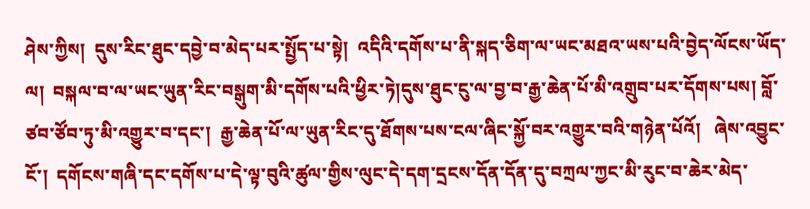ཤེས་ཀྱིས།  དུས་རིང་ཐུང་དབྱེ་བ་མེད་པར་སྤྱོད་པ་སྟེ།  འདིའི་དགོས་པ་ནི་སྐད་ཅིག་ལ་ཡང་མཐའ་ཡས་པའི་བྱེད་ལོངས་ཡོད་ལ།  བསྐལ་བ་ལ་ཡང་ཡུན་རིང་བསྒུག་མི་དགོས་པའི་ཕྱིར་ཏེ།དུས་ཐུང་ངུ་ལ་བྱ་བ་རྒྱ་ཆེན་པོ་མི་འགྲུབ་པར་དོགས་པས། བློ་ཙབ་ཙོབ་ཏུ་མི་འགྱུར་བ་དང་།  རྒྱ་ཆེན་པོ་ལ་ཡུན་རིང་དུ་ཐོགས་པས་ངལ་ཞིང་སྐྱོ་བར་འགྱུར་བའི་གཉེན་པོའོ།   ཞེས་འབྱུང་ངོ་།  དགོངས་གཞི་དང་དགོས་པ་དེ་ལྟ་བུའི་ཚུལ་གྱིས་ལུང་དེ་དག་དྲངས་དོན་དོན་དུ་བཀྲལ་ཀྱང་མི་རུང་བ་ཆེར་མེད་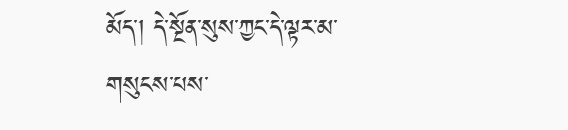མོད་། དེ་སྔོན་སུས་ཀྱང་དེ་ལྟར་མ་གསུངས་པས་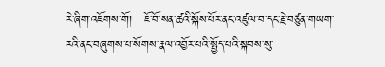རེ་ཞིག་འཇོགས་གོ།   ཇོ་བོ་སན་ཚའི་སྐོས་པོར་ནང་འཛུལ་བ་དང་རྗེ་བཙུན་གཡག་རའི་ནང་བཞུགས་པ་སོགས་རྣལ་འབྱོར་པའི་སྤྱོད་པའི་སྐབས་སུ་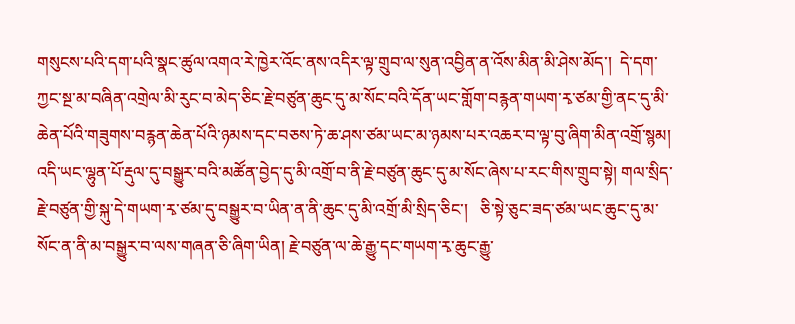གསུངས་པའི་དག་པའི་སྣང་ཚུལ་འགའ་རེ་ཁྱེར་འོང་ནས་འདིར་ལྟ་གྲུབ་ལ་སུན་འབྱིན་ན་འོས་མིན་མི་ཤེས་མོད་།  དེ་དག་ཀྱང་སྔ་མ་བཞིན་འགྲེལ་མི་རུང་བ་མེད་ཅིང་རྗེ་བཙུན་ཆུང་དུ་མ་སོང་བའི་དོན་ཡང་གློག་བརྙན་གཡག་རྭ་ཙམ་གྱི་ནང་དུ་མི་ཆེན་པོའི་གཟུགས་བརྙན་ཆེན་པོའི་ཉམས་དང་བཅས་ཏེ་ཆ་ཤས་ཙམ་ཡང་མ་ཉམས་པར་འཆར་བ་ལྟ་བུ་ཞིག་མིན་འགྲོ་སྙམ། འདི་ཡང་ལྷུན་པོ་རྡུལ་དུ་བསྒྱུར་བའི་མཚོན་བྱེད་དུ་མི་འགྲོ་བ་ནི་རྗེ་བཙུན་ཆུང་དུ་མ་སོང་ཞེས་པ་རང་གིས་གྲུབ་སྟེ། གལ་སྲིད་རྗེ་བཙུན་གྱི་སྐུ་དེ་གཡག་རྭ་ཙམ་དུ་བསྒྱུར་བ་ཡིན་ན་ནི་ཆུང་དུ་མི་འགྲོ་མི་སྲིད་ཅིང་།   ཅི་སྟེ་ཅུང་ཟད་ཙམ་ཡང་ཆུང་དུ་མ་སོང་ན་ནི་མ་བསྒྱུར་བ་ལས་གཞན་ཅི་ཞིག་ཡིན། རྗེ་བཙུན་ལ་ཆེ་རྒྱུ་དང་གཡག་རྭ་ཆུང་རྒྱུ་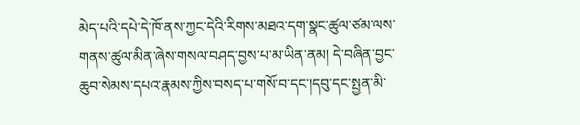མེད་པའི་དཔེ་དེ་ཁོ་ནས་ཀྱང་དེའི་རིགས་མཐའ་དག་སྣང་ཚུལ་ཙམ་ལས་གནས་ཚུལ་མིན་ཞེས་གསལ་བཤད་བྱས་པ་མ་ཡིན་ནམ། དེ་བཞིན་བྱང་ཆུབ་སེམས་དཔའ་རྣམས་ཀྱིས་བསད་པ་གསོ་བ་དང་།དབུ་དང་སྤྱན་མི་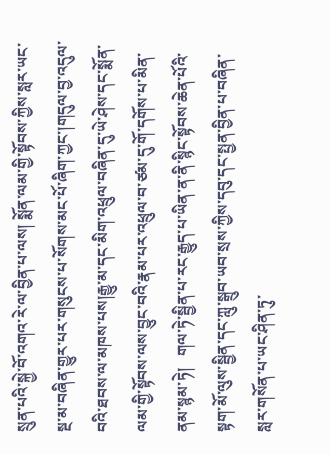སྲུན་པའི་སྐྱེ་བོ་འགའ་རེ་ལ་བྱིན་པ་ལས། སྨོན་ལམ་གྱི་སྟོབས་ཀྱིས་སླར་ཡང་སྔ་མ་བཞིན་གྱུར་པར་གསུངས་པ་སོགས་མང་པོ་ཞིག་ཀྱང་།གདུལ་བྱ་འདུལ་བའི་ཐབས་ལ་མཁས་པས།རྒྱུ་མ་དང་མིག་འཕྲུལ་བཞིན་དུ་ཡེ་ཤེས་དང་སྨོན་ལམ་གྱི་སྟོབས་ལས་བྱུང་བའི་རྣམ་པར་འཕྲུལ་བ་ཙམ་དུ་གོ་དགོས་པ་མིན་ནམ་སྙམ་ཏེ།   གལ་ཏེ་སྦྱིན་པ་རང་རྒྱུད་པ་ཡིན་ན་ནི་སྙིང་སྟོབས་ཆེན་པོའི་སྟག་མོ་ལུས་སྦྱིན་དང་ཀླུ་སྒྲུབ་ཡབ་སྲས་ཀྱིས་དབུ་དང་སྤྱན་བྱིན་པ་བཞིན་སླར་གསོན་པ་ཡང་ཤིན་ཏུ་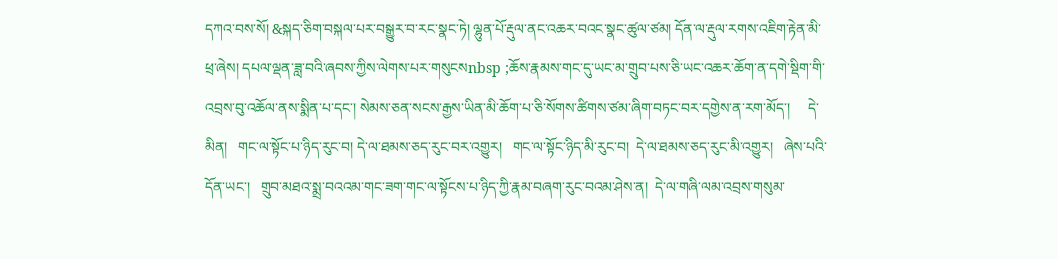དཀའ་བས་སོ། &སྐད་ཅིག་བསྐལ་པར་བསྒྱུར་བ་རང་སྣང་ཏེ། ལྷུན་པོ་རྡུལ་ནང་འཆར་བའང་སྣང་ཚུལ་ཙམ། དོན་ལ་རྡུལ་རགས་འཇིག་རྟེན་མི་ཕྲ་ཞེས། དཔལ་ལྡན་ཟླ་བའི་ཞབས་ཀྱིས་ལེགས་པར་གསུངསnbsp ;ཆོས་རྣམས་གང་དུ་ཡང་མ་གྲུབ་པས་ཅི་ཡང་འཆར་ཆོག་ན་དགེ་སྡིག་གི་འབྲས་བུ་འཆོལ་ནས་སྨིན་པ་དང་། སེམས་ཅན་སངས་རྒྱས་ཡིན་མི་ཆོག་པ་ཅི་སོགས་ཚིགས་ཙམ་ཞིག་བཏང་བར་དགྱེས་ན་རག་མོད་།     དེ་མིན།   གང་ལ་སྟོང་པ་ཉིད་རུང་བ། དེ་ལ་ཐམས་ཅད་རུང་བར་འགྱུར།   གང་ལ་སྟོང་ཉིད་མི་རུང་བ།  དེ་ལ་ཐམས་ཅད་རུང་མི་འགྱུར།   ཞེས་པའི་དོན་ཡང་།   གྲུབ་མཐའ་སྨྲ་བའའམ་གང་ཟག་གང་ལ་སྟོངས་པ་ཉིད་ཀྱི་རྣམ་བཞག་རུང་བའམ་ཤེས་ན།  དེ་ལ་གཞི་ལམ་འབྲས་གསུམ་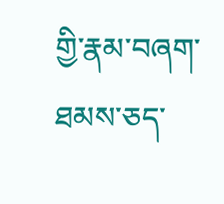གྱི་རྣམ་བཞག་ཐམས་ཅད་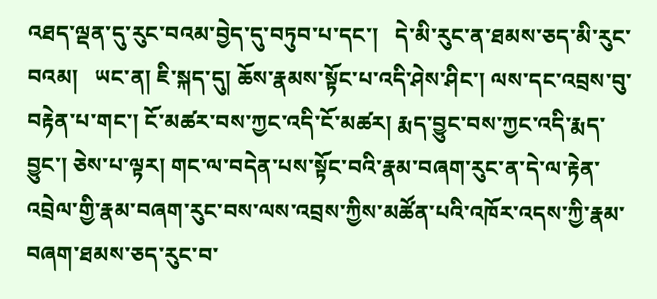འཐད་ལྡན་དུ་རུང་བའམ་བྱེད་དུ་བཏུབ་པ་དང་།   དེ་མི་རུང་ན་ཐམས་ཅད་མི་རུང་བའམ།   ཡང་ན། ཇི་སྐད་དུ། ཆོས་རྣམས་སྟོང་པ་འདི་ཤེས་ཤིང་། ལས་དང་འབྲས་བུ་བརྟེན་པ་གང་། ངོ་མཚར་བས་ཀྱང་འདི་ངོ་མཚར། རྨད་བྱུང་བས་ཀྱང་འདི་རྨད་བྱུང་། ཅེས་པ་ལྟར། གང་ལ་བདེན་པས་སྟོང་བའི་རྣམ་བཞག་རུང་ན་དེ་ལ་རྟེན་འབྲེལ་གྱི་རྣམ་བཞག་རུང་བས་ལས་འབྲས་ཀྱིས་མཚོན་པའི་འཁོར་འདས་ཀྱི་རྣམ་བཞག་ཐམས་ཅད་རུང་བ་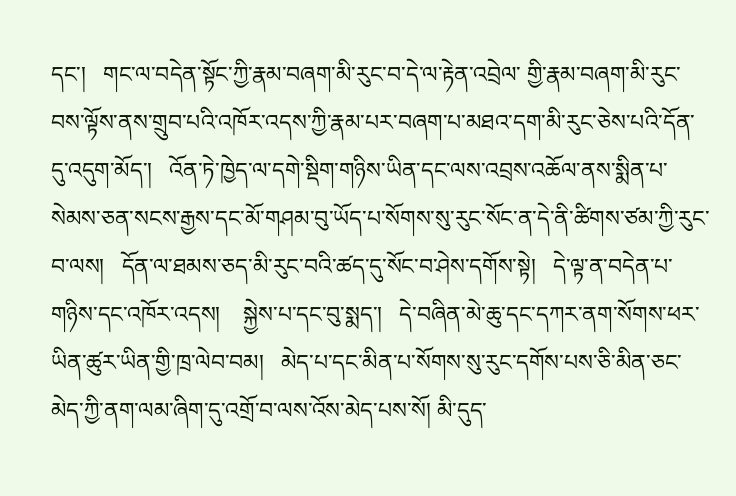དང་།   གང་ལ་བདེན་སྟོང་ཀྱི་རྣམ་བཞག་མི་རུང་བ་དེ་ལ་རྟེན་འབྲེལ་ གྱི་རྣམ་བཞག་མི་རུང་བས་ལྟོས་ནས་གྲུབ་པའི་འཁོར་འདས་ཀྱི་རྣམ་པར་བཞག་པ་མཐའ་དག་མི་རུང་ཅེས་པའི་དོན་དུ་འདུག་མོད་།   འོན་ཏེ་ཁྱེད་ལ་དགེ་སྡིག་གཉིས་ཡིན་དང་ལས་འབྲས་འཆོལ་ནས་སྨིན་པ་སེམས་ཅན་སངས་རྒྱས་དང་མོ་གཤམ་བུ་ཡོད་པ་སོགས་སུ་རུང་སོང་ན་དེ་ནི་ཚིགས་ཙམ་ཀྱི་རུང་བ་ལས།   དོན་ལ་ཐམས་ཅད་མི་རུང་བའི་ཚད་དུ་སོང་བ་ཤེས་དགོས་སྟེ།   དེ་ལྟ་ན་བདེན་པ་གཉིས་དང་འཁོར་འདས།    སྐྱེས་པ་དང་བུ་སྨད་།   དེ་བཞིན་མེ་ཆུ་དང་དཀར་ནག་སོགས་ཕར་ཡིན་ཚུར་ཡིན་གྱི་ཁྲ་ལེབ་བམ།   མེད་པ་དང་མིན་པ་སོགས་སུ་རུང་དགོས་པས་ཅི་མིན་ཅང་མེད་ཀྱི་ནག་ལམ་ཞིག་དུ་འགྲོ་བ་ལས་འོས་མེད་པས་སོ། མི་དུད་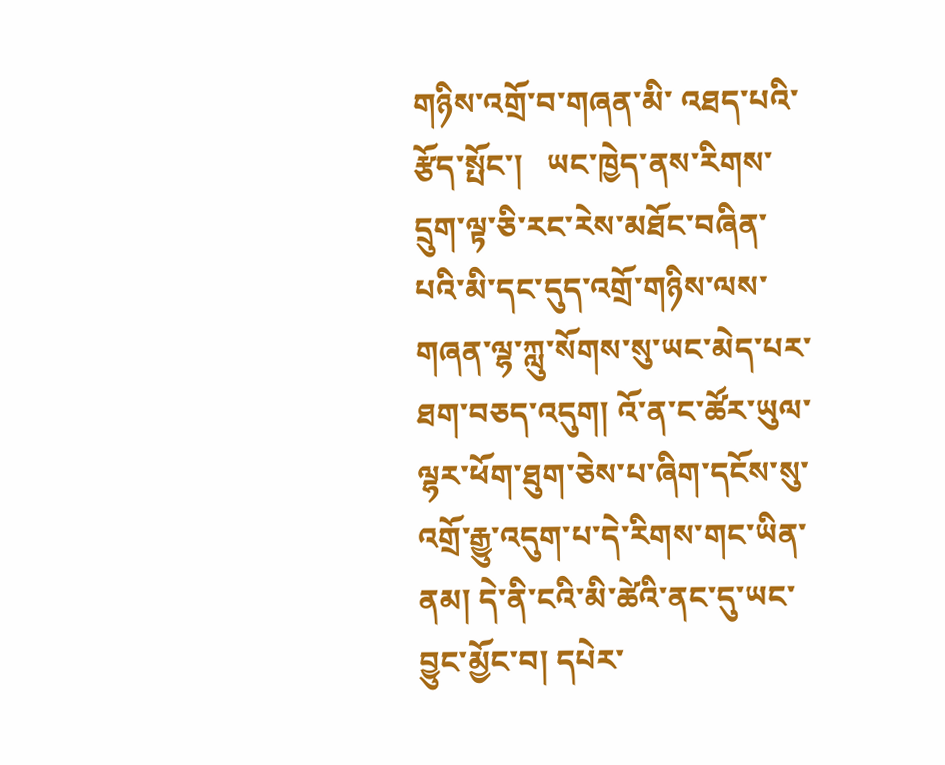གཉིས་འགྲོ་བ་གཞན་མི་ འཐད་པའི་རྩོད་སྤོང་།   ཡང་ཁྱེད་ནས་རིགས་དྲུག་ལྟ་ཅི་རང་རེས་མཐོང་བཞིན་པའི་མི་དང་དུད་འགྲོ་གཉིས་ལས་གཞན་ལྷ་ཀླུ་སོགས་སུ་ཡང་མེད་པར་ཐག་བཅད་འདུག། འོ་ན་ང་ཚོར་ཡུལ་ལྷར་ཕོག་ཐུག་ཅེས་པ་ཞིག་དངོས་སུ་འགྲོ་རྒྱུ་འདུག་པ་དེ་རིགས་གང་ཡིན་ནམ། དེ་ནི་ངའི་མི་ཚེའི་ནང་དུ་ཡང་བྱུང་མྱོང་བ། དཔེར་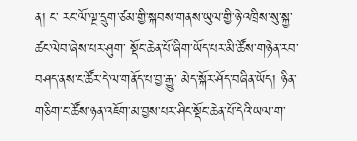ན། ང་ རང་ལོ་ལྔ་དྲུག་ཙམ་གྱི་སྐབས་གནས་ཡུལ་གྱི་ཉེ་འཁྲིས་སུ་སྐྱ་ཚང་ལེབ་ཞེས་པར་ཤུག་ སྡོང་ཆེན་པོ་ཞིག་ཡོད་པར་མི་ཚོས་གཉེན་རབ་བཤད་ནས་ང་ཚོར་དེ་ལ་གནོད་པ་བྱ་རྒྱུ་ མེད་སྐོར་ཤོད་བཞིན་ཡོད། ཉིན་གཅིག་ང་ཚོས་ཉན་འཇོག་མ་བྱས་པར་ཤིང་སྡོང་ཆེན་པོ་དེའི་ཡལ་ག་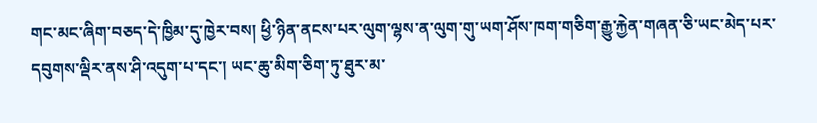གང་མང་ཞིག་བཅད་དེ་ཁྱིམ་དུ་ཁྱེར་བས། ཕྱི་ཉིན་ནངས་པར་ལུག་ལྷས་ན་ལུག་གུ་ཡག་ཤོས་ཁག་གཅིག་རྒྱུ་རྐྱེན་གཞན་ཅི་ཡང་མེད་པར་དབུགས་ལྡིར་ནས་ཤི་འདུག་པ་དང་། ཡང་ཆུ་མིག་ཅིག་ཏུ་ཐུར་མ་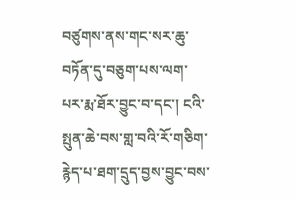བཙུགས་ནས་གང་སར་ཆུ་བཏོན་དུ་བཅུག་པས་ལག་པར་རྨ་ཐོར་བྱུང་བ་དང་། ངའི་སྤུན་ཆེ་བས་གླ་བའི་རོ་གཅིག་རྙེད་པ་ཐག་དྲུད་བྱས་བྱུང་བས་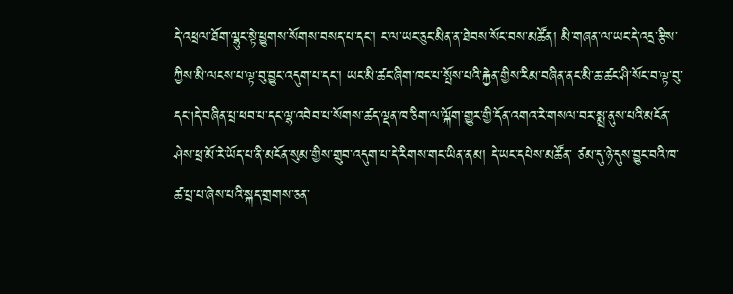དེ་འཕྲལ་ཐོག་ལྷུང་སྟེ་ཕྱུགས་སོགས་བསད་པ་དང་། ང་ལ་ཡང་ཅུང་མིན་ན་ཐེབས་སོང་བས་མཚོན། མི་གཞན་ལ་ཡང་དེ་འདྲ་རྩིས་ཀྱིས་མི་ལངས་པ་ལྟ་བུ་བྱུང་འདུག་པ་དང་། ཡང་མི་ཚང་ཞིག་ཁང་པ་སྤོས་པའི་རྐྱེན་གྱིས་རིམ་བཞིན་ནང་མི་ཆ་ཚང་ཤི་སོང་བ་ལྟ་བུ་དང།དེ་བཞིན་པྲ་ཕབ་པ་དང་ལྷ་འབེབ་པ་སོགས་ཚད་ལྡན་ཁ་ཅིག་ལ་ལྐོག་གྱུར་གྱི་དོན་འགའ་རེ་གསལ་བར་སྨྲ་ནུས་པའི་མངོན་ཤེས་ཕྲ་མོ་རེ་ཡོད་པ་ནི་མངོན་སུམ་གྱིས་གྲུབ་འདུག་པ་དེ་རིགས་གང་ཡིན་ནམ། དེ་ཡང་དཔེས་མཚོན་ ཙམ་དུ་ཉེ་དུས་བྱུང་བའི་ཁ་ཚ་པྲ་པ་ཞེས་པའི་སྐད་གྲགས་ཅན་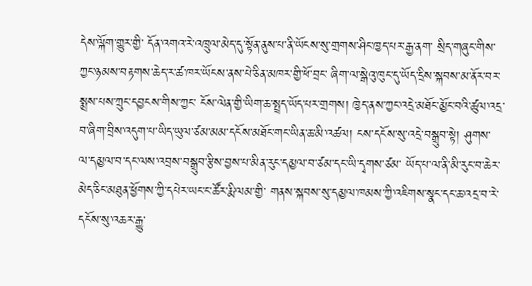དེས་ལྐོག་གྱུར་གྱི་ དོན་འགའ་རེ་འཁྲུལ་མེད་དུ་སྟོན་ནུས་པ་ནི་ཡོངས་སུ་གྲགས་ཤིང་ཁྱད་པར་རྒྱ་ནག་ སྲིད་གཞུང་གིས་ཀྱང་ཉམས་བརྟགས་ཆེད་ར་ཚ་ཁར་ཡོངས་ནས་པེ་ཅིན་མཁར་གྱི་ཕོ་བྲང་ ཞིག་ལ་སྒེའུ་ཁུང་དུ་ཡོད་དྲིས་སྐབས་མ་ནོར་བར་སྨྲས་པས་ཀྲུང་དབྱངས་གིས་ཀྱང་ ངོས་ལེན་གྱི་ཡིག་ཆ་སྤྲད་ཡོད་པར་གྲགས། ཁྱེད་ནས་ཀྱང་འདྲེ་མཐོང་མྱོང་བའི་ཚུལ་འདྲ་བ་ཞིག་བྲིས་འདུག་པ་ཡིད་ཡུལ་ཙམ་མམ་དངོས་མཐོང་གང་ཡིན་ཆ་མི་འཚལ། ངས་དངོས་སུ་འདྲེ་བསྒྲུབ་སྟེ། ཤུགས་ ལ་དམྱལ་བ་དང་ལས་འབྲས་བསྒྲུབ་རྩིས་བྱས་པ་མིན་རུང་དམྱལ་བ་ཙམ་དང་ཡི་དྭགས་ཙམ་ ཡོད་པ་ལ་ནི་མི་རུང་བ་ཆེར་མེད་ཅིང་མཐུན་ཕྱོགས་ཀྱི་དཔེར་ཡང་ང་ཚོར་རྨི་ལམ་གྱི་ གནས་སྐབས་སུ་དམྱལ་ཁམས་ཀྱི་འཇིགས་སྣང་དང་ཆ་འདྲ་བ་རེ་དངོས་སུ་འཆར་རྒྱུ་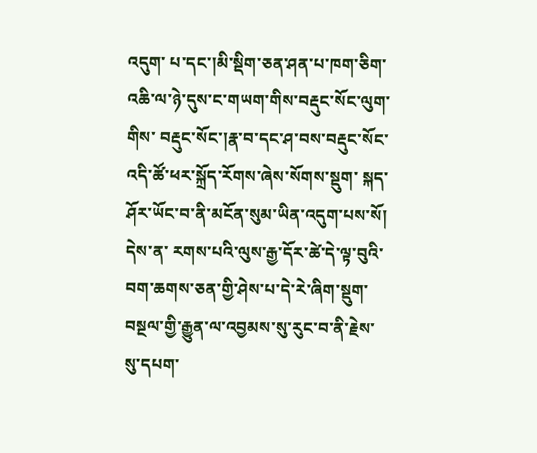འདུག་ པ་དང་།མི་སྡིག་ཅན་ཤན་པ་ཁག་ཅིག་འཆི་ལ་ཉེ་དུས་ང་གཡག་གིས་བརྡུང་སོང་ལུག་གིས་ བརྡུང་སོང་།རྣ་བ་དང་ཤ་བས་བརྡུང་སོང་འདི་ཚོ་ཕར་སྐྲོད་རོགས་ཞེས་སོགས་སྡུག་ སྐད་ཤོར་ཡོང་བ་ནི་མངོན་སུམ་ཡིན་འདུག་པས་སོ། དེས་ན་ རགས་པའི་ལུས་རྒྱ་དོར་ཚེ་དེ་ལྟ་བུའི་བག་ཆགས་ཅན་གྱི་ཤེས་པ་དེ་རེ་ཞིག་སྡུག་ བསྔལ་གྱི་རྒྱུན་ལ་འབྱམས་སུ་རུང་བ་ནི་རྗེས་སུ་དཔག་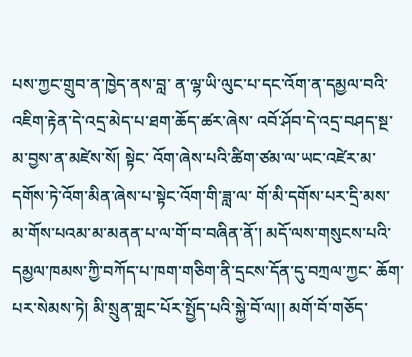པས་ཀྱང་གྲུབ་ན་ཁྱེད་ནས་བླ་ ན་ལྷ་ཡི་ལུང་པ་དང་འོག་ན་དམྱལ་བའི་འཇིག་རྟེན་དེ་འདྲ་མེད་པ་ཐག་ཆོད་ཚར་ཞེས་ འབོ་ཤོབ་དེ་འདྲ་བཤད་སྔ་མ་བྱས་ན་མཛེས་སོ། སྟེང་ འོག་ཞེས་པའི་ཚིག་ཙམ་ལ་ཡང་འཛེར་མ་དགོས་ཏེ་འོག་མིན་ཞེས་པ་སྟེང་འོག་གི་ཟླ་ལ་ གོ་མི་དགོས་པར་དྲི་མས་མ་གོས་པའམ་མ་མནན་པ་ལ་གོ་བ་བཞིན་ནོ་། མདོ་ལས་གསུངས་པའི་དམྱལ་ཁམས་ཀྱི་བཀོད་པ་ཁག་གཅིག་ནི་དྲངས་དོན་དུ་བཀྲལ་ཀྱང་ ཆོག་པར་སེམས་ཏེ། མི་སྲུན་གླང་པོར་སྤྱོད་པའི་སྐྱེ་བོ་ལ།། མགོ་བོ་གཅོད་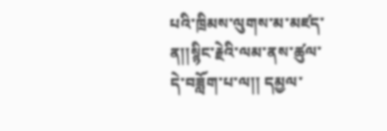པའི་ཁྲིམས་ལུགས་མ་མཛད་ན།།སྙིང་རྗེའི་ལམ་ནས་ཚུལ་དེ་བཟློག་པ་ལ།། དམྱལ་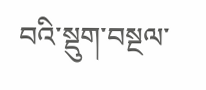བའི་སྡུག་བསྔལ་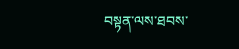བསྟན་ལས་ཐབས་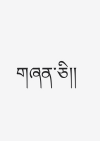གཞན་ཅི།།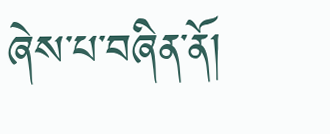ཞེས་པ་བཞིན་ནོ།